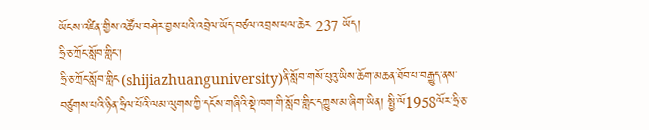ཡོངས་འཛིན་གྱིས་འཚོལ་བཤེར་བྱས་པའི་འབྲེལ་ཡོད་བཙལ་འབྲས་ཕལ་ཆེར 237 ཡོད།
ཧྲི་ཅ་ཀྲོང་སློབ་གླིང་།
ཧྲི་ཅ་ཀྲོང་སློབ་གླིང(shijiazhuanguniversity)ནི་སློབ་གསོ་པུའུ་ཡིས་ཆོག་མཆན་ཐོབ་པ་བརྒྱུད་ནས་བཙུགས་པའི་ཉིན་ཧྲིལ་པོའི་ལམ་ལུགས་ཀྱི་དངོས་གཞིའི་སྡེ་ཁག་གི་སློབ་གླིང་དཀྱུས་མ་ཞིག་ཡིན། སྤྱི་ལོ1958ལོར་ཧྲི་ཅ་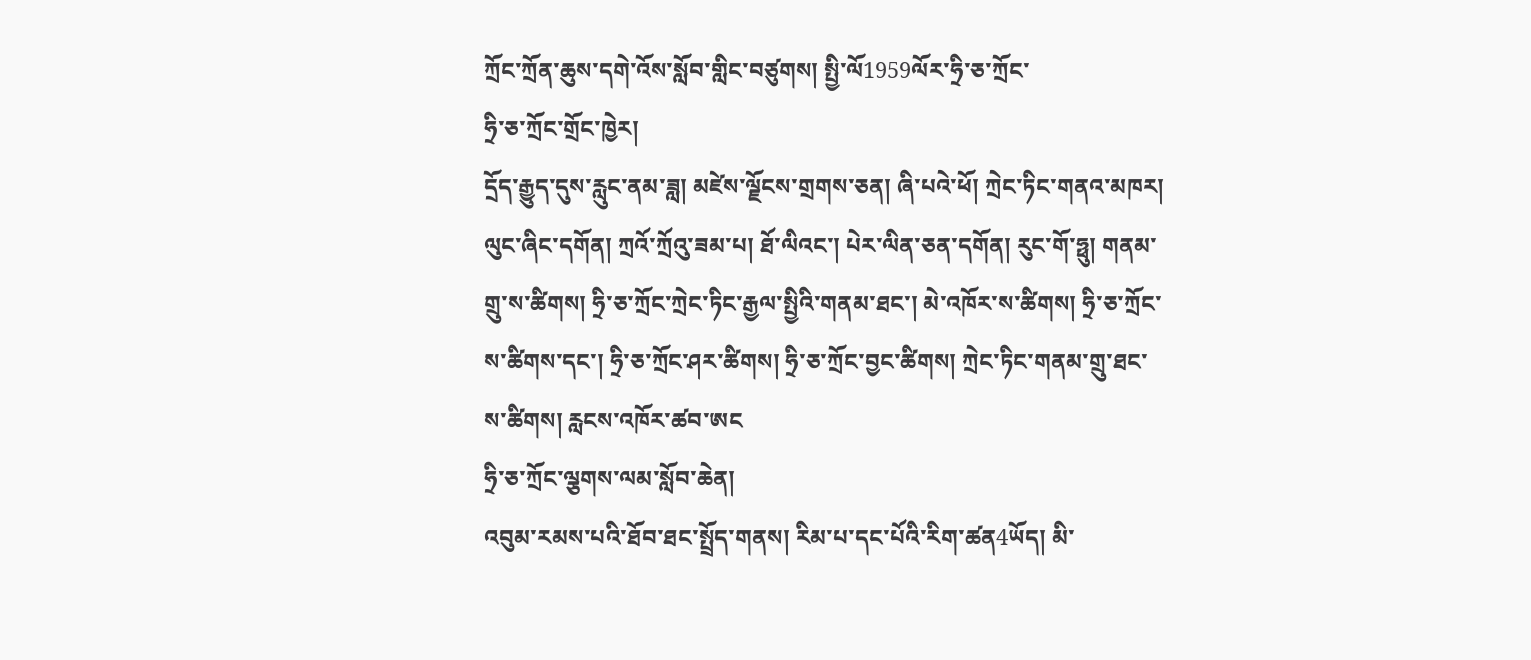ཀྲོང་ཀྲོན་ཆུས་དགེ་འོས་སློབ་གླིང་བཙུགས། སྤྱི་ལོ1959ལོར་ཧྲི་ཅ་ཀྲོང་
ཧྲི་ཅ་ཀྲོང་གྲོང་ཁྱེར།
དྲོད་རྒྱུད་དུས་རླུང་ནམ་ཟླ། མཛེས་ལྗོངས་གྲགས་ཅན། ཞི་པའེ་ཕོ། ཀྲེང་ཏིང་གནའ་མཁར། ལུང་ཞིང་དགོན། ཀྲའོ་ཀྲོའུ་ཟམ་པ། ཐོ་ལིའང་། པེར་ལིན་ཅན་དགོན། རུང་གོ་ཧྥུ། གནམ་གྲུ་ས་ཚིགས། ཧྲི་ཅ་ཀྲོང་ཀྲེང་ཏིང་རྒྱལ་སྤྱིའི་གནམ་ཐང་། མེ་འཁོར་ས་ཚིགས། ཧྲི་ཅ་ཀྲོང་ས་ཚིགས་དང་། ཧྲི་ཅ་ཀྲོང་ཤར་ཚིགས། ཧྲི་ཅ་ཀྲོང་བྱང་ཚིགས། ཀྲེང་ཏིང་གནམ་གྲུ་ཐང་ས་ཚིགས། རླངས་འཁོར་ཚབ་ཨང
ཧྲི་ཅ་ཀྲོང་ལྕགས་ལམ་སློབ་ཆེན།
འབུམ་རམས་པའི་ཐོབ་ཐང་སྤྲོད་གནས། རིམ་པ་དང་པོའི་རིག་ཚན4ཡོད། མི་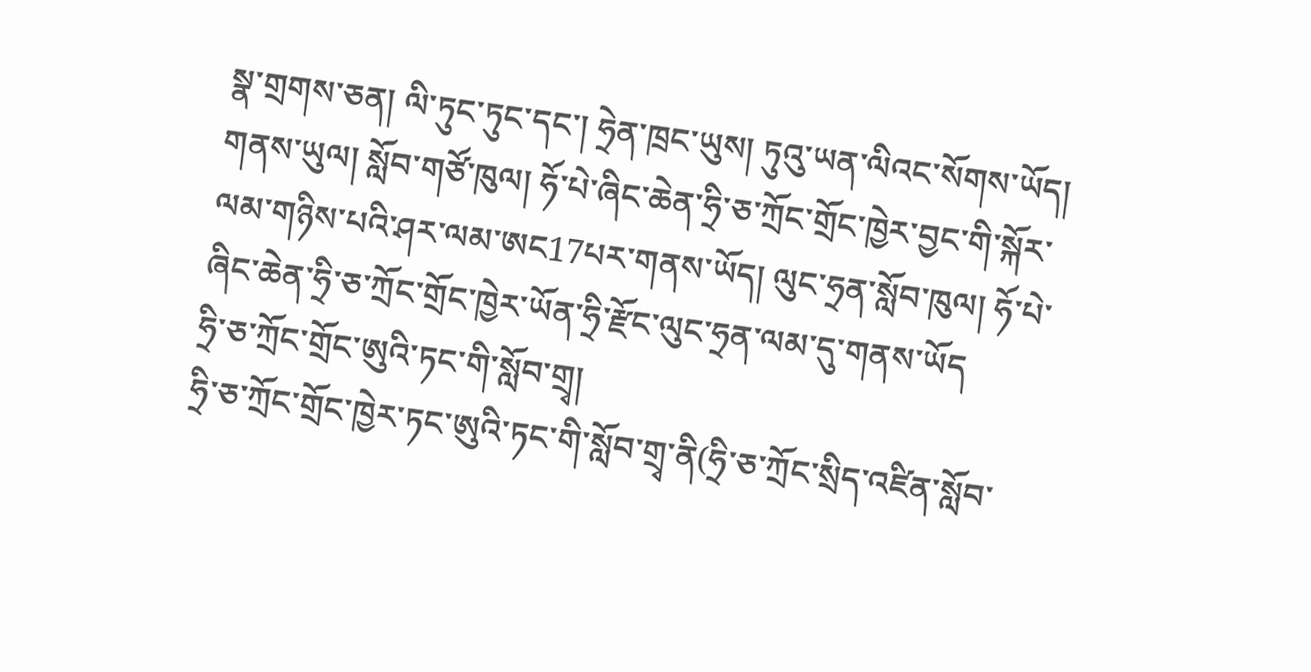སྣ་གྲགས་ཅན། ལི་ཏུང་ཏུང་དང་། ཧྲེན་ཁྲང་ཡུས། ཏུའུ་ཡན་ལིའང་སོགས་ཡོད། གནས་ཡུལ། སློབ་གཙོ་ཁུལ། ཧོ་པེ་ཞིང་ཆེན་ཧྲི་ཅ་ཀྲོང་གྲོང་ཁྱེར་བྱང་གི་སྐོར་ལམ་གཉིས་པའི་ཤར་ལམ་ཨང17པར་གནས་ཡོད། ལུང་ཧྲན་སློབ་ཁུལ། ཧོ་པེ་ཞིང་ཆེན་ཧྲི་ཅ་ཀྲོང་གྲོང་ཁྱེར་ཡོན་ཧྲི་རྫོང་ལུང་ཧྲན་ལམ་དུ་གནས་ཡོད
ཧྲི་ཅ་ཀྲོང་གྲོང་ཨུའི་ཏང་གི་སློབ་གྲྭ།
ཧྲི་ཅ་ཀྲོང་གྲོང་ཁྱེར་ཏང་ཨུའི་ཏང་གི་སློབ་གྲྭ་ནི(ཧྲི་ཅ་ཀྲོང་སྲིད་འཛིན་སློབ་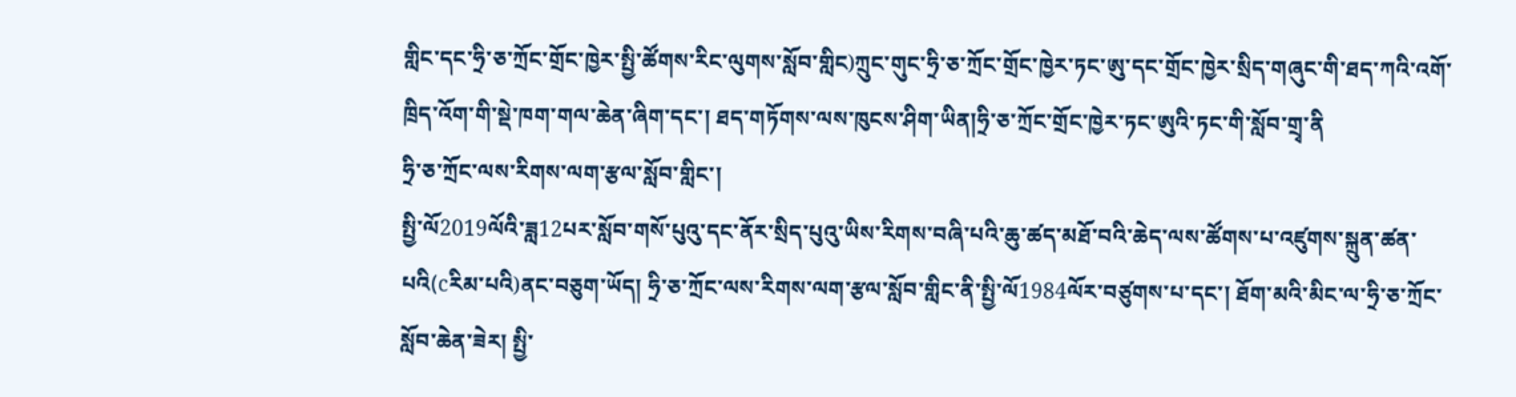གླིང་དང་ཧྲི་ཅ་ཀྲོང་གྲོང་ཁྱེར་སྤྱི་ཚོགས་རིང་ལུགས་སློབ་གླིང)ཀྲུང་གུང་ཧྲི་ཅ་ཀྲོང་གྲོང་ཁྱེར་ཏང་ཨུ་དང་གྲོང་ཁྱེར་སྲིད་གཞུང་གི་ཐད་ཀའི་འགོ་ཁྲིད་འོག་གི་སྡེ་ཁག་གལ་ཆེན་ཞིག་དང་། ཐད་གཏོགས་ལས་ཁུངས་ཤིག་ཡིན།ཧྲི་ཅ་ཀྲོང་གྲོང་ཁྱེར་ཏང་ཨུའི་ཏང་གི་སློབ་གྲྭ་ནི
ཧྲི་ཅ་ཀྲོང་ལས་རིགས་ལག་རྩལ་སློབ་གླིང་།
སྤྱི་ལོ2019ལོའི་ཟླ12པར་སློབ་གསོ་པུའུ་དང་ནོར་སྲིད་པུའུ་ཡིས་རིགས་བཞི་པའི་ཆུ་ཚད་མཐོ་བའི་ཆེད་ལས་ཚོགས་པ་འཛུགས་སྐྲུན་ཚན་པའི(cརིམ་པའི)ནང་བཅུག་ཡོད། ཧྲི་ཅ་ཀྲོང་ལས་རིགས་ལག་རྩལ་སློབ་གླིང་ནི་སྤྱི་ལོ1984ལོར་བཙུགས་པ་དང་། ཐོག་མའི་མིང་ལ་ཧྲི་ཅ་ཀྲོང་སློབ་ཆེན་ཟེར། སྤྱི་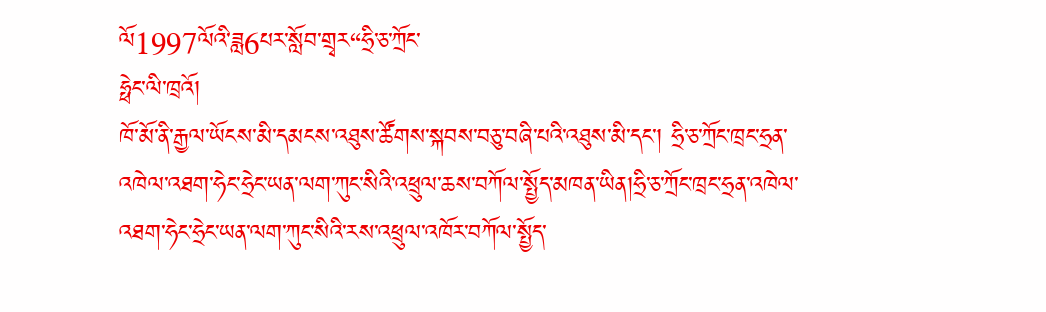ལོ1997ལོའི་ཟླ6པར་སློབ་གྲྭར“ཧྲི་ཅ་ཀྲོང་
ཧྥེང་ལི་ཁྲའོ།
ཁོ་མོ་ནི་རྒྱལ་ཡོངས་མི་དམངས་འཐུས་ཚོགས་སྐབས་བཅུ་བཞི་པའི་འཐུས་མི་དང་། ཧྲི་ཅ་ཀྲོང་ཁྲང་ཧྲན་འཁེལ་འཐག་ཧེང་ཧྲེང་ཡན་ལག་ཀུང་སིའི་འཕྲུལ་ཆས་བཀོལ་སྤྱོད་མཁན་ཡིན།ཧྲི་ཅ་ཀྲོང་ཁྲང་ཧྲན་འཁེལ་འཐག་ཧེང་ཧྲེང་ཡན་ལག་ཀུང་སིའི་རས་འཕྲུལ་འཁོར་བཀོལ་སྤྱོད་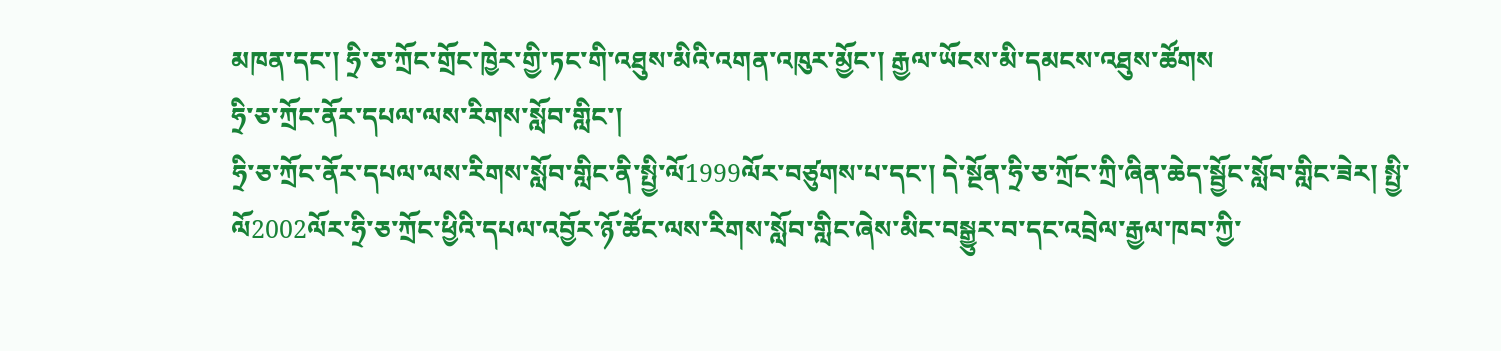མཁན་དང་། ཧྲི་ཅ་ཀྲོང་གྲོང་ཁྱེར་གྱི་ཏང་གི་འཐུས་མིའི་འགན་འཁུར་མྱོང་། རྒྱལ་ཡོངས་མི་དམངས་འཐུས་ཚོགས
ཧྲི་ཅ་ཀྲོང་ནོར་དཔལ་ལས་རིགས་སློབ་གླིང་།
ཧྲི་ཅ་ཀྲོང་ནོར་དཔལ་ལས་རིགས་སློབ་གླིང་ནི་སྤྱི་ལོ1999ལོར་བཙུགས་པ་དང་། དེ་སྔོན་ཧྲི་ཅ་ཀྲོང་ཀྲི་ཞིན་ཆེད་སྦྱོང་སློབ་གླིང་ཟེར། སྤྱི་ལོ2002ལོར་ཧྲི་ཅ་ཀྲོང་ཕྱིའི་དཔལ་འབྱོར་ཉོ་ཚོང་ལས་རིགས་སློབ་གླིང་ཞེས་མིང་བསྒྱུར་བ་དང་འབྲེལ་རྒྱལ་ཁབ་ཀྱི་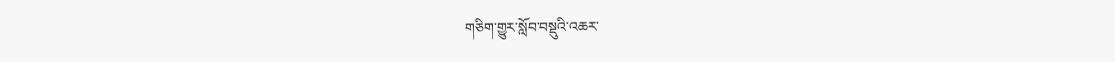གཅིག་གྱུར་སློབ་བསྡུའི་འཆར་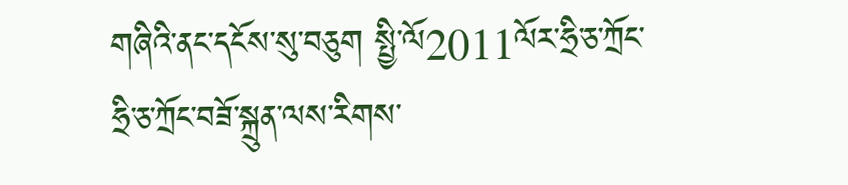གཞིའི་ནང་དངོས་སུ་བཅུག སྤྱི་ལོ2011ལོར་ཧྲི་ཅ་ཀྲོང་
ཧྲི་ཅ་ཀྲོང་བཟོ་སྐྲུན་ལས་རིགས་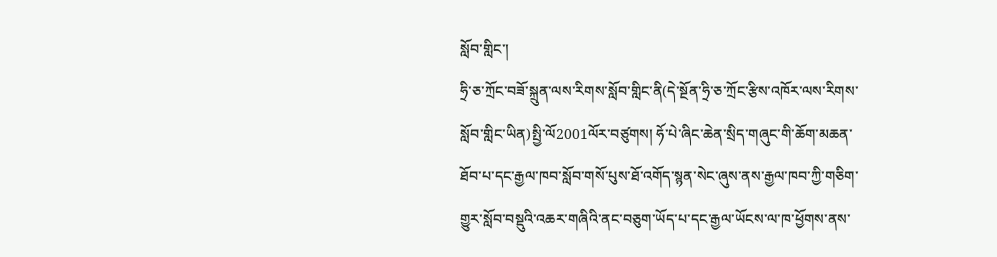སློབ་གླིང་།
ཧྲི་ཅ་ཀྲོང་བཟོ་སྐྲུན་ལས་རིགས་སློབ་གླིང་ནི(དེ་སྔོན་ཧྲི་ཅ་ཀྲོང་རྩིས་འཁོར་ལས་རིགས་སློབ་གླིང་ཡིན)སྤྱི་ལོ2001ལོར་བཙུགས། ཧོ་པེ་ཞིང་ཆེན་སྲིད་གཞུང་གི་ཆོག་མཆན་ཐོབ་པ་དང་རྒྱལ་ཁབ་སློབ་གསོ་པུས་ཐོ་འགོད་སྙན་སེང་ཞུས་ནས་རྒྱལ་ཁབ་ཀྱི་གཅིག་གྱུར་སློབ་བསྡུའི་འཆར་གཞིའི་ནང་བཅུག་ཡོད་པ་དང་རྒྱལ་ཡོངས་ལ་ཁ་ཕྱོགས་ནས་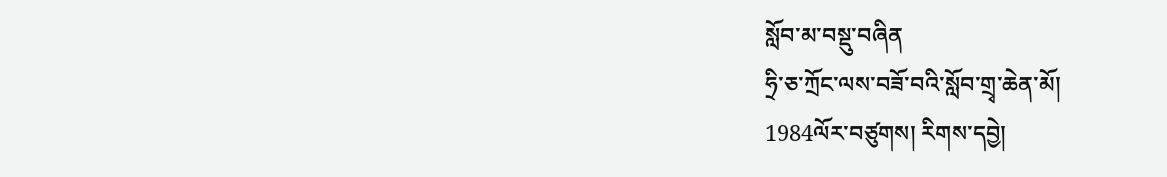སློབ་མ་བསྡུ་བཞིན
ཧྲི་ཅ་ཀྲོང་ལས་བཟོ་བའི་སློབ་གྲྭ་ཆེན་མོ།
1984ལོར་བཙུགས། རིགས་དབྱེ།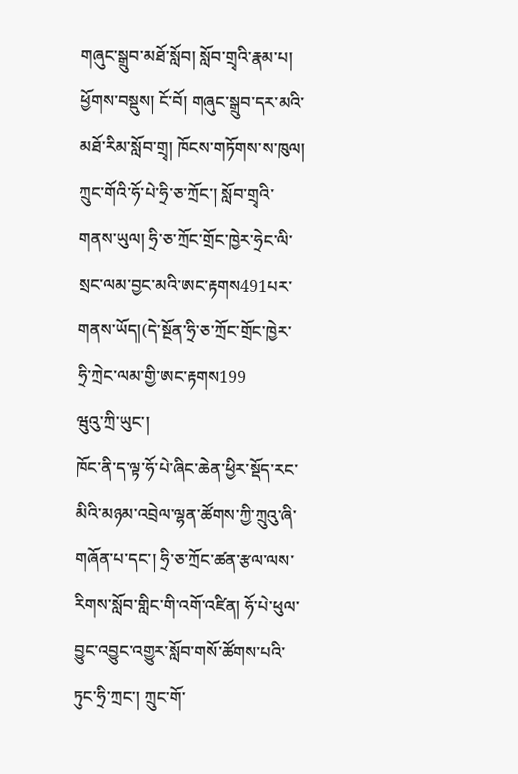གཞུང་སྒྲུབ་མཐོ་སློབ། སློབ་གྲྭའི་རྣམ་པ། ཕྱོགས་བསྡུས། ངོ་བོ། གཞུང་སྒྲུབ་དར་མའི་མཐོ་རིམ་སློབ་གྲྭ། ཁོངས་གཏོགས་ས་ཁུལ། ཀྲུང་གོའི་ཧོ་པེ་ཧྲི་ཅ་ཀྲོང་། སློབ་གྲྭའི་གནས་ཡུལ། ཧྲི་ཅ་ཀྲོང་གྲོང་ཁྱེར་ཧྲེང་ལི་སྲང་ལམ་བྱང་མའི་ཨང་རྟགས491པར་གནས་ཡོད།(དེ་སྔོན་ཧྲི་ཅ་ཀྲོང་གྲོང་ཁྱེར་ཧྲི་ཀྲེང་ལམ་གྱི་ཨང་རྟགས199
ཝུའུ་ཀྲི་ཡུང་།
ཁོང་ནི་ད་ལྟ་ཧོ་པེ་ཞིང་ཆེན་ཕྱིར་སྡོད་རང་མིའི་མཉམ་འབྲེལ་ལྷན་ཚོགས་ཀྱི་ཀྲུའུ་ཞི་གཞོན་པ་དང་། ཧྲི་ཅ་ཀྲོང་ཚན་རྩལ་ལས་རིགས་སློབ་གླིང་གི་འགོ་འཛིན། ཧོ་པེ་ཕུལ་བྱུང་འབྱུང་འགྱུར་སློབ་གསོ་ཚོགས་པའི་ཏུང་ཧྲི་ཀྲང་། ཀྲུང་གོ་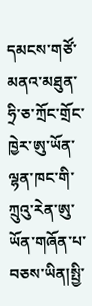དམངས་གཙོ་མནའ་མཐུན་ཧྲི་ཅ་ཀྲོང་གྲོང་ཁྱེར་ཨུ་ཡོན་ལྷན་ཁང་གི་ཀྲུའུ་རེན་ཨུ་ཡོན་གཞོན་པ་བཅས་ཡིན།སྤྱི་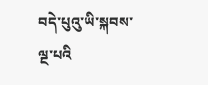བདེ་པུའུ་ཡི་སྐབས་ལྔ་པའི